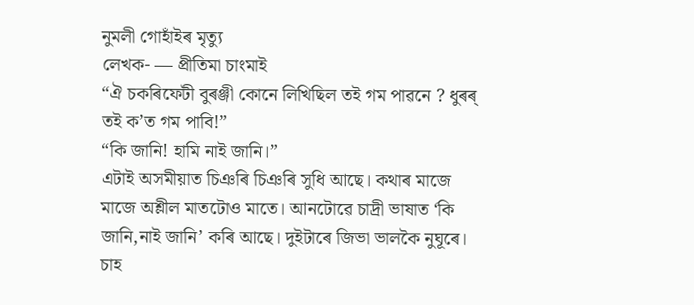নুমলী গোহাঁইৰ মৃত্যু
লেখক- — প্ৰীতিমা চাংমাই
“ঐ চকৰিফেটী বুৰঞ্জী কোনে লিখিছিল তই গম পাৱনে ? ধুৰৰ্ তই ক’ত গম পাবি!”
“কি জানি! হামি নাই জানি।”
এটাই অসমীয়াত চিঞৰি চিঞৰি সুধি আছে। কথাৰ মাজে মাজে অশ্লীল মাতটোও মাতে। আনটোৱে চাদ্ৰী ভাষাত ‘কি জানি,নাই জানি’ কৰি আছে। দুইটাৰে জিভা ভালকৈ নুঘূৰে।
চাহ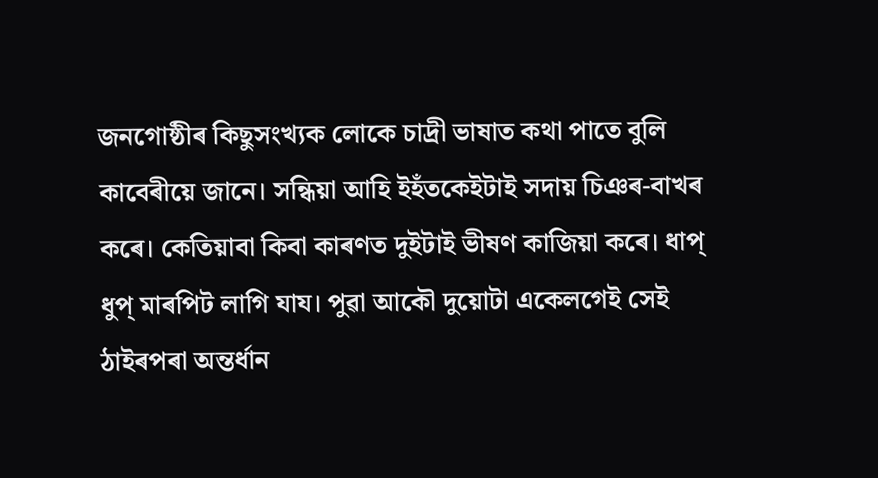জনগোষ্ঠীৰ কিছুসংখ্যক লোকে চাদ্ৰী ভাষাত কথা পাতে বুলি কাবেৰীয়ে জানে। সন্ধিয়া আহি ইহঁতকেইটাই সদায় চিঞৰ-বাখৰ কৰে। কেতিয়াবা কিবা কাৰণত দুইটাই ভীষণ কাজিয়া কৰে। ধাপ্ ধুপ্ মাৰপিট লাগি যায। পুৱা আকৌ দুয়োটা একেলগেই সেই ঠাইৰপৰা অন্তৰ্ধান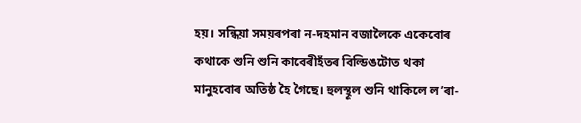হয়। সন্ধিয়া সময়ৰপৰা ন-দহমান বজালৈকে একেবোৰ কথাকে শুনি শুনি কাবেৰীহঁতৰ বিল্ডিঙটোত থকা মানুহবোৰ অতিষ্ঠ হৈ গৈছে। হুলস্থূল শুনি থাকিলে ল’ৰা-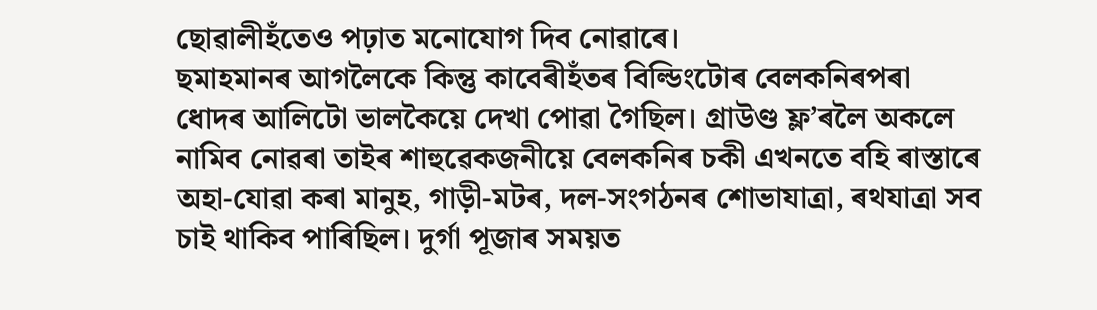ছোৱালীহঁতেও পঢ়াত মনোযোগ দিব নোৱাৰে।
ছমাহমানৰ আগলৈকে কিন্তু কাবেৰীহঁতৰ বিল্ডিংটোৰ বেলকনিৰপৰা ধোদৰ আলিটো ভালকৈয়ে দেখা পোৱা গৈছিল। গ্ৰাউণ্ড ফ্ল’ৰলৈ অকলে নামিব নোৱৰা তাইৰ শাহুৱেকজনীয়ে বেলকনিৰ চকী এখনতে বহি ৰাস্তাৰে অহা-যোৱা কৰা মানুহ, গাড়ী-মটৰ, দল-সংগঠনৰ শোভাযাত্ৰা, ৰথযাত্ৰা সব চাই থাকিব পাৰিছিল। দুৰ্গা পূজাৰ সময়ত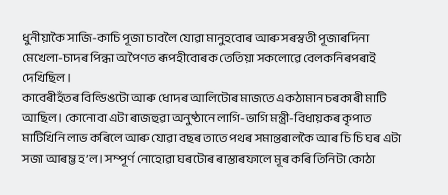ধুনীয়াকৈ সাজি-কাচি পূজা চাবলৈ যোৱা মানুহবোৰ আৰু সৰস্বতী পূজাৰদিনা মেখেলা-চাদৰ পিন্ধা অপৈণত ৰূপহীবোৰক তেতিয়া সকলোৱে বেলকনিৰপৰাই দেখিছিল ।
কাবেৰীহঁতৰ বিল্ডিঙটো আৰু ধোদৰ আলিটোৰ মাজতে একঠামান চৰকাৰী মাটি আছিল। কোনোবা এটা ৰাজহুৱা অনুষ্ঠানে লাগি-ভাগি মন্ত্ৰী-বিধায়কৰ কৃপাত মাটিখিনি লাভ কৰিলে আৰু যোৱা বছৰ তাতে পথৰ সমান্তৰালকৈ আৰ চি চি ঘৰ এটা সজা আৰম্ভ হ’ল। সম্পূৰ্ণ নোহোৱা ঘৰটোৰ ৰাস্তাৰফালে মূৰ কৰি তিনিটা কোঠা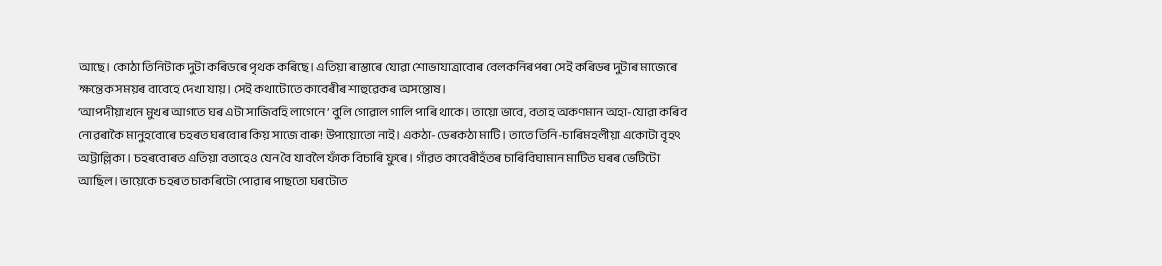আছে। কোঠা তিনিটাক দুটা কৰিডৰে পৃথক কৰিছে। এতিয়া ৰাস্তাৰে যোৱা শোভাযাত্ৰাবোৰ বেলকনিৰপৰা সেই কৰিডৰ দুটাৰ মাজেৰে ক্ষন্তেক সময়ৰ বাবেহে দেখা যায়। সেই কথাটোতে কাবেৰীৰ শাহুৱেকৰ অসন্তোষ।
‘আপদীয়াখনে মুখৰ আগতে ঘৰ এটা সাজিবহি লাগেনে’ বুলি গোৱাল গালি পাৰি থাকে। তায়ো ভাবে, বতাহ অকণমান অহা-যোৱা কৰিব নোৱৰাকৈ মানুহবোৰে চহৰত ঘৰবোৰ কিয় সাজে বাৰু! উপায়োতো নাই। একঠা-ডেৰকঠা মাটি। তাতে তিনি-চাৰিমহলীয়া একোটা বৃহৎ অট্টাল্লিকা। চহৰবোৰত এতিয়া বতাহেও যেন বৈ যাবলৈ ফাঁক বিচাৰি ফুৰে। গাঁৱত কাবেৰীহঁতৰ চাৰিবিঘামান মাটিত ঘৰৰ ভেটিটো আছিল। ভায়েকে চহৰত চাকৰিটো পোৱাৰ পাছতো ঘৰটোত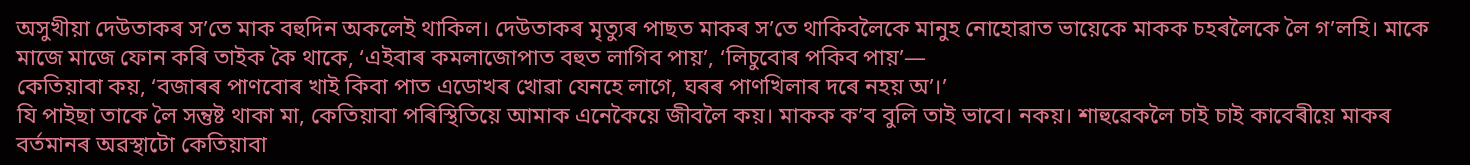অসুখীয়া দেউতাকৰ স’তে মাক বহুদিন অকলেই থাকিল। দেউতাকৰ মৃত্যুৰ পাছত মাকৰ স’তে থাকিবলৈকে মানুহ নোহোৱাত ভায়েকে মাকক চহৰলৈকে লৈ গ’লহি। মাকে মাজে মাজে ফোন কৰি তাইক কৈ থাকে, ‘এইবাৰ কমলাজোপাত বহুত লাগিব পায়’, ‘লিচুবোৰ পকিব পায়’—
কেতিয়াবা কয়, ‘বজাৰৰ পাণবোৰ খাই কিবা পাত এডোখৰ খোৱা যেনহে লাগে, ঘৰৰ পাণখিলাৰ দৰে নহয় অ’।’
যি পাইছা তাকে লৈ সন্তুষ্ট থাকা মা, কেতিয়াবা পৰিস্থিতিয়ে আমাক এনেকৈয়ে জীবলৈ কয়। মাকক ক’ব বুলি তাই ভাবে। নকয়। শাহুৱেকলৈ চাই চাই কাবেৰীয়ে মাকৰ বৰ্তমানৰ অৱস্থাটো কেতিয়াবা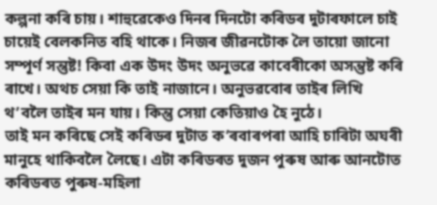কল্পনা কৰি চায়। শাহুৱেকেও দিনৰ দিনটো কৰিডৰ দুটাৰফালে চাই চায়েই বেলকনিত বহি থাকে। নিজৰ জীৱনটোক লৈ তায়ো জানো সম্পূৰ্ণ সন্তুষ্ট! কিবা এক উদং উদং অনুভৱে কাবেৰীকো অসন্তুষ্ট কৰি ৰাখে। অথচ সেয়া কি তাই নাজানে। অনুভৱবোৰ তাইৰ লিখি থ’বলৈ তাইৰ মন যায়। কিন্তু সেয়া কেতিয়াও হৈ নুঠে।
তাই মন কৰিছে সেই কৰিডৰ দুটাত ক’ৰবাৰপৰা আহি চাৰিটা অঘৰী মানুহে থাকিবলৈ লৈছে। এটা কৰিডৰত দুজন পুৰুষ আৰু আনটোত কৰিডৰত পুৰুষ-মহিলা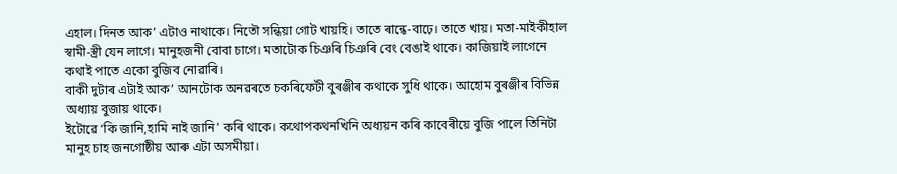এহাল। দিনত আক’ এটাও নাথাকে। নিতৌ সন্ধিয়া গোট খায়হি। তাতে ৰান্ধে-বাঢ়ে। তাতে খায়। মতা-মাইকীহাল স্বামী-স্ত্ৰী যেন লাগে। মানুহজনী বোবা চাগে। মতাটোক চিঞৰি চিঞৰি বেং বেঙাই থাকে। কাজিয়াই লাগেনে কথাই পাতে একো বুজিব নোৱাৰি।
বাকী দুটাৰ এটাই আক’ আনটোক অনৱৰতে চকৰিফেটী বুৰঞ্জীৰ কথাকে সুধি থাকে। আহোম বুৰঞ্জীৰ বিভিন্ন অধ্যায় বুজায় থাকে।
ইটোৱে ‘কি জানি,হামি নাই জানি’ কৰি থাকে। কথোপকথনখিনি অধ্যয়ন কৰি কাবেৰীয়ে বুজি পালে তিনিটা মানুহ চাহ জনগোষ্ঠীয় আৰু এটা অসমীয়া।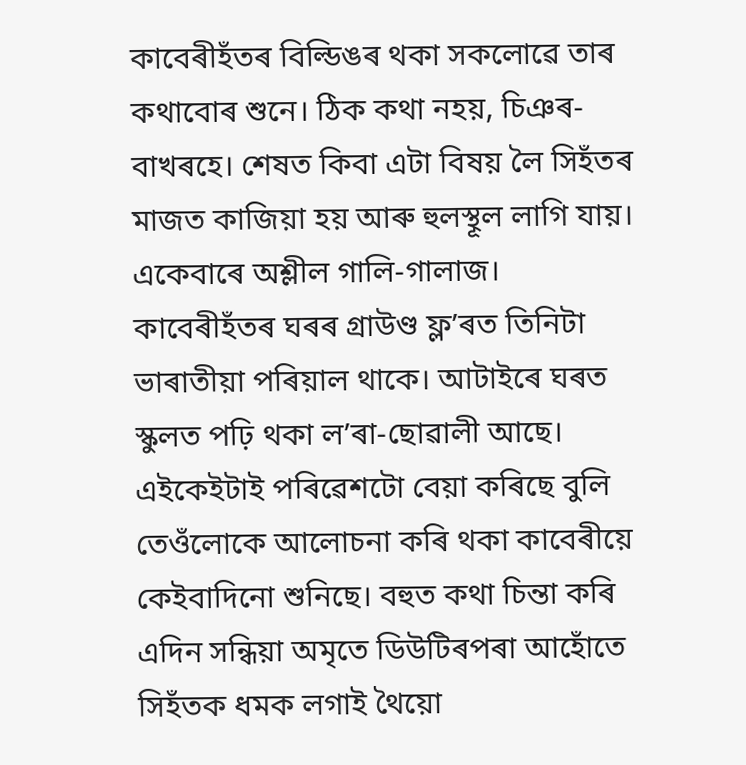কাবেৰীহঁতৰ বিল্ডিঙৰ থকা সকলোৱে তাৰ কথাবোৰ শুনে। ঠিক কথা নহয়, চিঞৰ-বাখৰহে। শেষত কিবা এটা বিষয় লৈ সিহঁতৰ মাজত কাজিয়া হয় আৰু হুলস্থূল লাগি যায়। একেবাৰে অশ্লীল গালি-গালাজ।
কাবেৰীহঁতৰ ঘৰৰ গ্ৰাউণ্ড ফ্ল’ৰত তিনিটা ভাৰাতীয়া পৰিয়াল থাকে। আটাইৰে ঘৰত স্কুলত পঢ়ি থকা ল’ৰা-ছোৱালী আছে। এইকেইটাই পৰিৱেশটো বেয়া কৰিছে বুলি তেওঁলোকে আলোচনা কৰি থকা কাবেৰীয়ে কেইবাদিনো শুনিছে। বহুত কথা চিন্তা কৰি এদিন সন্ধিয়া অমৃতে ডিউটিৰপৰা আহোঁতে সিহঁতক ধমক লগাই থৈয়ো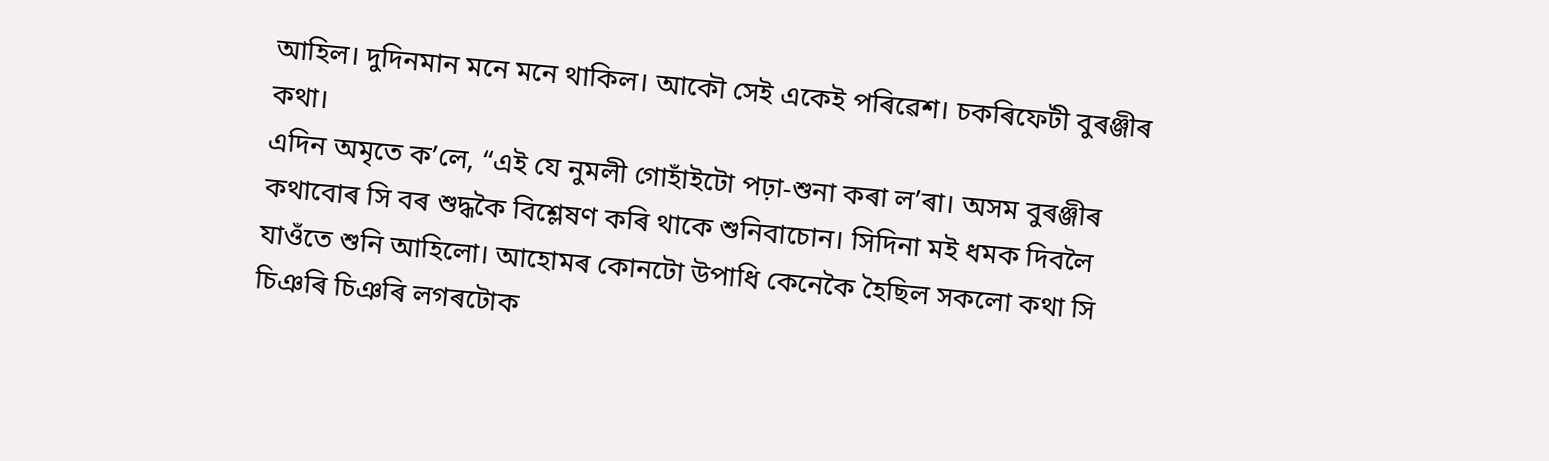আহিল। দুদিনমান মনে মনে থাকিল। আকৌ সেই একেই পৰিৱেশ। চকৰিফেটী বুৰঞ্জীৰ কথা।
এদিন অমৃতে ক’লে, “এই যে নুমলী গোহাঁইটো পঢ়া-শুনা কৰা ল’ৰা। অসম বুৰঞ্জীৰ কথাবোৰ সি বৰ শুদ্ধকৈ বিশ্লেষণ কৰি থাকে শুনিবাচোন। সিদিনা মই ধমক দিবলৈ যাওঁতে শুনি আহিলো। আহোমৰ কোনটো উপাধি কেনেকৈ হৈছিল সকলো কথা সি চিঞৰি চিঞৰি লগৰটোক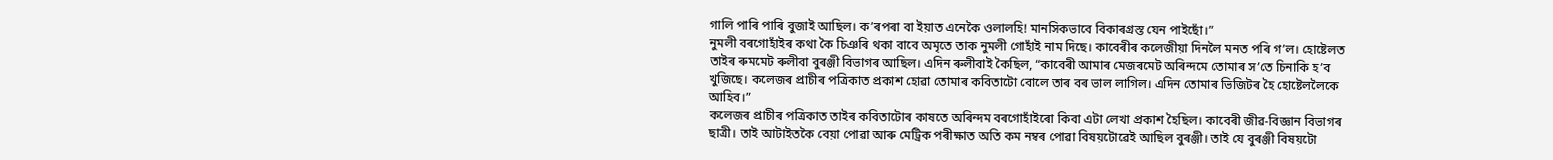গালি পাৰি পাৰি বুজাই আছিল। ক’ৰপৰা বা ইয়াত এনেকৈ ওলালহি! মানসিকভাবে বিকাৰগ্ৰস্ত যেন পাইছোঁ।”
নুমলী বৰগোহাঁইৰ কথা কৈ চিঞৰি থকা বাবে অমৃতে তাক নুমলী গোহাঁই নাম দিছে। কাবেৰীৰ কলেজীয়া দিনলৈ মনত পৰি গ’ল। হোষ্টেলত তাইৰ ৰুমমেট ৰুলীবা বুৰঞ্জী বিভাগৰ আছিল। এদিন ৰুলীবাই কৈছিল, “কাবেৰী আমাৰ মেজৰমেট অৰিন্দমে তোমাৰ স’তে চিনাকি হ’ব খুজিছে। কলেজৰ প্ৰাচীৰ পত্ৰিকাত প্ৰকাশ হোৱা তোমাৰ কবিতাটো বোলে তাৰ বৰ ভাল লাগিল। এদিন তোমাৰ ভিজিটৰ হৈ হোষ্টেললৈকে আহিব।”
কলেজৰ প্ৰাচীৰ পত্ৰিকাত তাইৰ কবিতাটোৰ কাষতে অৰিন্দম বৰগোহাঁইৰো কিবা এটা লেখা প্ৰকাশ হৈছিল। কাবেৰী জীৱ-বিজ্ঞান বিভাগৰ ছাত্ৰী। তাই আটাইতকৈ বেয়া পোৱা আৰু মেট্ৰিক পৰীক্ষাত অতি কম নম্বৰ পোৱা বিষয়টোৱেই আছিল বুৰঞ্জী। তাই যে বুৰঞ্জী বিষয়টো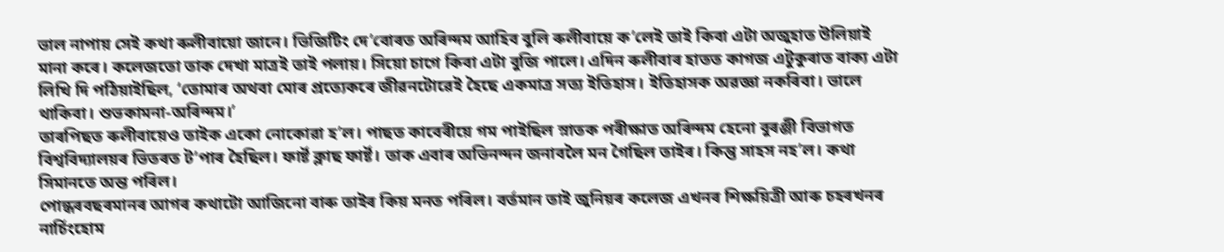ভাল নাপায় সেই কথা ৰুলীবায়ো জানে। ভিজিটিং দে’বোৰত অৰিন্দম আহিব বুলি ৰুলীবায়ে ক’লেই তাই কিবা এটা অজুহাত উলিয়াই মানা কৰে। কলেজতো তাক দেখা মাত্ৰই তাই পলায়। সিয়ো চাগে কিবা এটা বুজি পালে। এদিন ৰুলীবাৰ হাতত কাগজ এটুকুৰাত বাক্য এটা লিখি দি পঠিয়াইছিল, ‘তোমাৰ অথবা মোৰ প্ৰত্যেকৰে জীৱনটোৱেই হৈছে একমাত্ৰ সত্য ইতিহাস। ইতিহাসক অৱজ্ঞা নকৰিবা। ভালে থাকিবা। শুভকামনা-অৰিন্দম।’
তাৰপিছত ৰুলীবায়েও তাইক একো নোকোৱা হ’ল। পাছত কাবেৰীয়ে গম পাইছিল স্নাতক পৰীক্ষাত অৰিন্দম হেনো বুৰঞ্জী বিভাগত বিশ্ববিদ্যালয়ৰ ভিতৰত ট’পাৰ হৈছিল। ফাৰ্ষ্ট ক্লাছ ফাৰ্ষ্ট। তাক এবাৰ অভিনন্দন জনাবলৈ মন গৈছিল তাইৰ। কিন্তু সাহস নহ’ল। কথা সিমানতে অন্ত পৰিল।
পোন্ধৰবছৰমানৰ আগৰ কথাটো আজিনো বাৰু তাইৰ কিয় মনত পৰিল। বৰ্তমান তাই জুনিয়ৰ কলেজ এখনৰ শিক্ষয়িত্ৰী আৰু চহৰখনৰ নাৰ্চিংহোম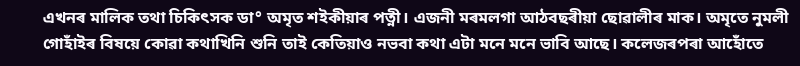এখনৰ মালিক তথা চিকিৎসক ডা° অমৃত শইকীয়াৰ পত্নী। এজনী মৰমলগা আঠবছৰীয়া ছোৱালীৰ মাক। অমৃতে নুমলী গোহাঁইৰ বিষয়ে কোৱা কথাখিনি শুনি তাই কেতিয়াও নভবা কথা এটা মনে মনে ভাবি আছে। কলেজৰপৰা আহোঁতে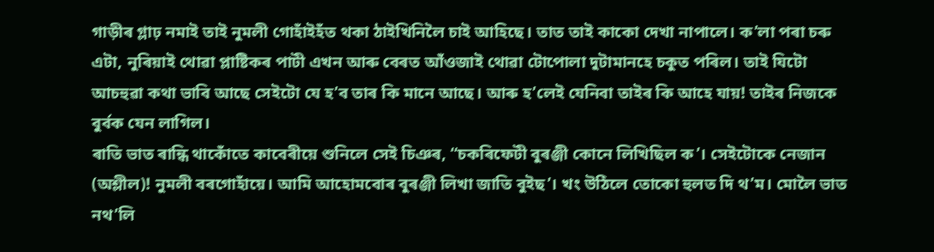গাড়ীৰ গ্লাঢ় নমাই তাই নুমলী গোহাঁইহঁত থকা ঠাইখিনিলৈ চাই আহিছে। তাত তাই কাকো দেখা নাপালে। ক’লা পৰা চৰু এটা, নুৰিয়াই থোৱা প্লাষ্টিকৰ পাটী এখন আৰু বেৰত আঁওজাই থোৱা টোপোলা দুটামানহে চকুত পৰিল। তাই যিটো আচহুৱা কথা ভাবি আছে সেইটো যে হ’ব তাৰ কি মানে আছে। আৰু হ’লেই যেনিবা তাইৰ কি আহে যায়! তাইৰ নিজকে বুৰ্বক যেন লাগিল।
ৰাতি ভাত ৰান্ধি থাকোঁতে কাবেৰীয়ে শুনিলে সেই চিঞৰ, “চকৰিফেটী বুৰঞ্জী কোনে লিখিছিল ক’। সেইটোকে নেজান (অশ্লীল)! নুমলী বৰগোহাঁয়ে। আমি আহোমবোৰ বুৰঞ্জী লিখা জাতি বুইছ’। খং উঠিলে তোকো হুলত দি থ’ম। মোলৈ ভাত নথ’লি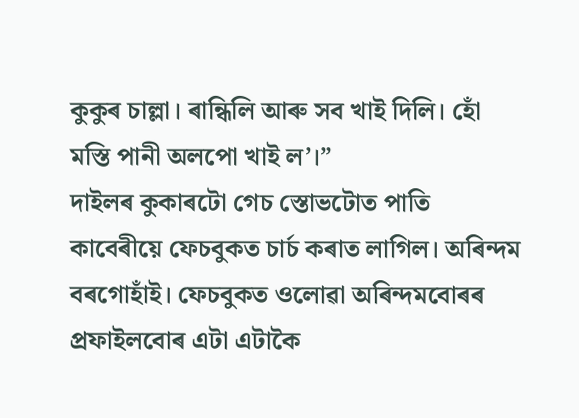কুকুৰ চাল্লা। ৰান্ধিলি আৰু সব খাই দিলি। হোঁ মস্তি পানী অলপো খাই ল’।”
দাইলৰ কুকাৰটো গেচ স্তোভটোত পাতি কাবেৰীয়ে ফেচবুকত চাৰ্চ কৰাত লাগিল। অৰিন্দম বৰগোহাঁই। ফেচবুকত ওলোৱা অৰিন্দমবোৰৰ প্ৰফাইলবোৰ এটা এটাকৈ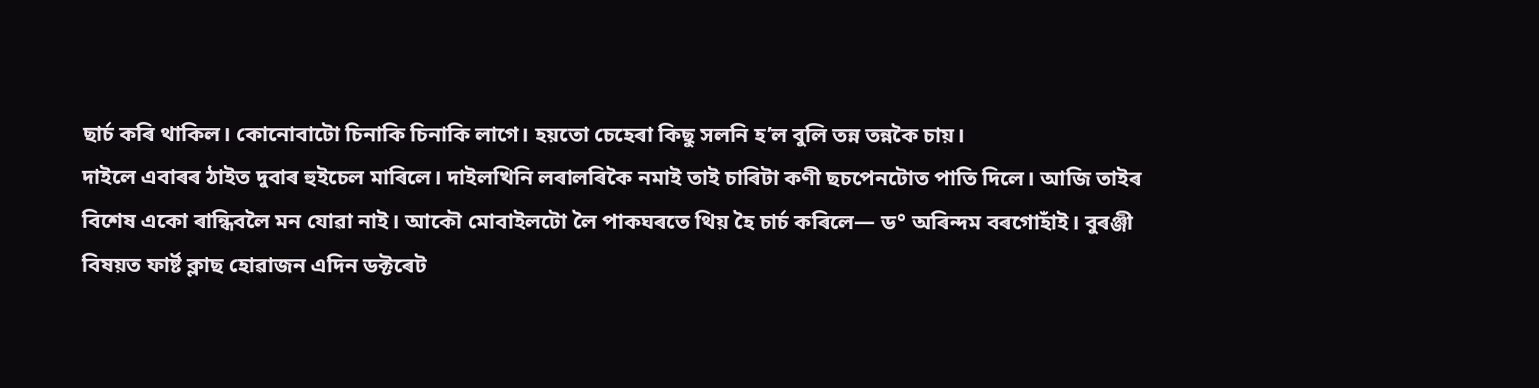ছাৰ্চ কৰি থাকিল। কোনোবাটো চিনাকি চিনাকি লাগে। হয়তো চেহেৰা কিছু সলনি হ’ল বুলি তন্ন তন্নকৈ চায়।
দাইলে এবাৰৰ ঠাইত দুবাৰ হুইচেল মাৰিলে। দাইলখিনি লৰালৰিকৈ নমাই তাই চাৰিটা কণী ছচপেনটোত পাতি দিলে। আজি তাইৰ বিশেষ একো ৰান্ধিবলৈ মন যোৱা নাই। আকৌ মোবাইলটো লৈ পাকঘৰতে থিয় হৈ চাৰ্চ কৰিলে— ড° অৰিন্দম বৰগোহাঁই। বুৰঞ্জী বিষয়ত ফাৰ্ষ্ট ক্লাছ হোৱাজন এদিন ডক্টৰেট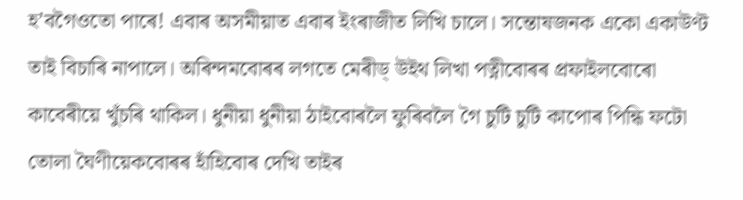হ’বগৈওতো পাৰে! এবাৰ অসমীয়াত এবাৰ ইংৰাজীত লিখি চালে। সন্তোষজনক একো একাউণ্ট তাই বিচাৰি নাপালে। অৰিন্দমবোৰৰ লগতে মেৰীড্ উইথ লিখা পত্নীবোৰৰ প্ৰফাইলবোৰো কাবেৰীয়ে খুঁচৰি থাকিল। ধুনীয়া ধুনীয়া ঠাইবোৰলৈ ফুৰিবলৈ গৈ চুটি চুটি কাপোৰ পিন্ধি ফটো তোলা ঘৈণীয়েকবোৰৰ হাঁহিবোৰ দেখি তাইৰ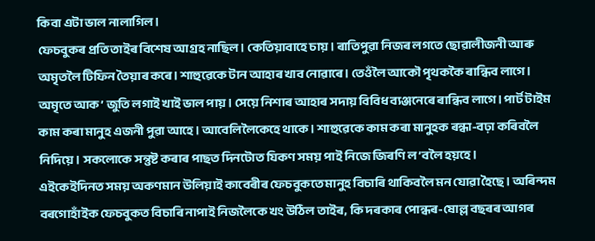কিবা এটা ভাল নালাগিল।
ফেচবুকৰ প্ৰতি তাইৰ বিশেষ আগ্ৰহ নাছিল। কেতিয়াবাহে চায়। ৰাতিপুৱা নিজৰ লগতে ছোৱালীজনী আৰু অমৃতলৈ টিফিন তৈয়াৰ কৰে। শাহুৱেকে টান আহাৰ খাব নোৱাৰে। তেওঁলৈ আকৌ পৃথককৈ ৰান্ধিব লাগে। অমৃতে আক’ জুতি লগাই খাই ভাল পায়। সেয়ে নিশাৰ আহাৰ সদায় বিবিধ ব্যঞ্জনেৰে ৰান্ধিব লাগে। পাৰ্ট টাইম কাম কৰা মানুহ এজনী পুৱা আহে। আবেলিলৈকেহে থাকে। শাহুৱেকে কাম কৰা মানুহক ৰন্ধা-বঢ়া কৰিবলৈ নিদিয়ে। সকলোকে সন্তুষ্ট কৰাৰ পাছত দিনটোত যিকণ সময় পাই নিজে জিৰণি ল’বলৈ হয়হে।
এইকেইদিনত সময় অকণমান উলিয়াই কাবেৰীৰ ফেচবুকতে মানুহ বিচাৰি থাকিবলৈ মন যোৱা হৈছে। অৰিন্দম বৰগোহাঁইক ফেচবুকত বিচাৰি নাপাই নিজলৈকে খং উঠিল তাইৰ, কি দৰকাৰ পোন্ধৰ-ষোল্ল বছৰৰ আগৰ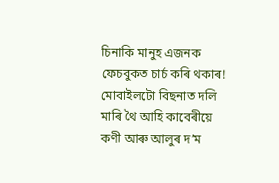চিনাকি মানুহ এজনক ফেচবুকত চাৰ্চ কৰি থকাৰ! মোবাইলটো বিছনাত দলি মাৰি থৈ আহি কাবেৰীয়ে কণী আৰু আলুৰ দ’ম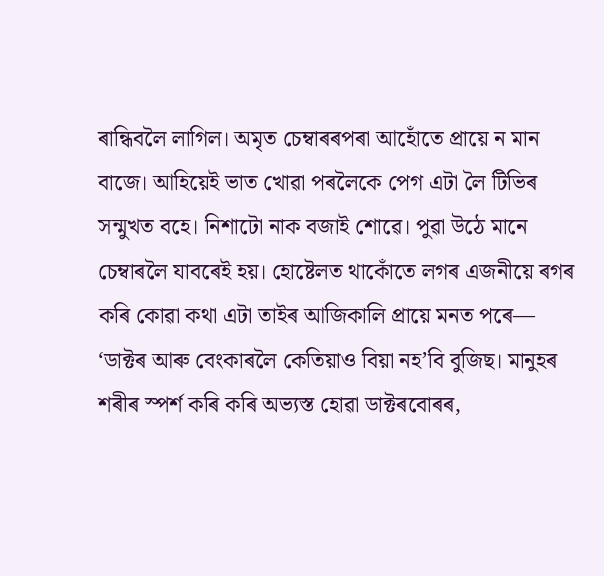ৰান্ধিবলৈ লাগিল। অমৃত চেম্বাৰৰপৰা আহোঁতে প্ৰায়ে ন মান বাজে। আহিয়েই ভাত খোৱা পৰলৈকে পেগ এটা লৈ টিভিৰ সন্মুখত বহে। নিশাটো নাক বজাই শোৱে। পুৱা উঠে মানে চেম্বাৰলৈ যাবৰেই হয়। হোষ্টেলত থাকোঁতে লগৰ এজনীয়ে ৰগৰ কৰি কোৱা কথা এটা তাইৰ আজিকালি প্ৰায়ে মনত পৰে—
‘ডাক্টৰ আৰু বেংকাৰলৈ কেতিয়াও বিয়া নহ’বি বুজিছ। মানুহৰ শৰীৰ স্পৰ্শ কৰি কৰি অভ্যস্ত হোৱা ডাক্টৰবোৰৰ,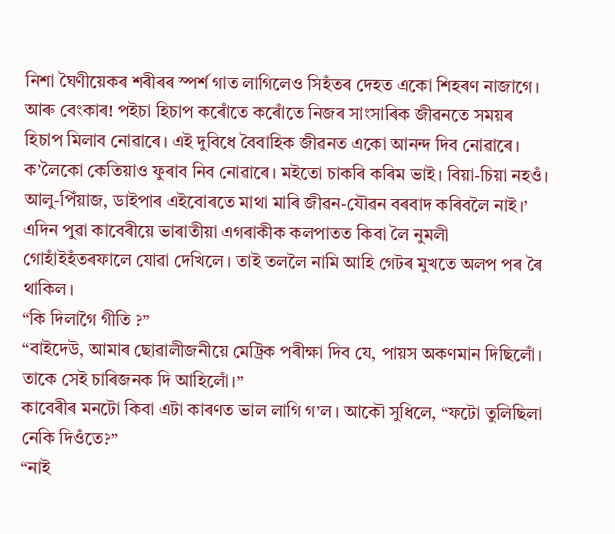নিশা ঘৈণীয়েকৰ শৰীৰৰ স্পৰ্শ গাত লাগিলেও সিহঁতৰ দেহত একো শিহৰণ নাজাগে। আৰু বেংকাৰ! পইচা হিচাপ কৰোঁতে কৰোঁতে নিজৰ সাংসাৰিক জীৱনতে সময়ৰ হিচাপ মিলাব নোৱাৰে। এই দুবিধে বৈবাহিক জীৱনত একো আনন্দ দিব নোৱাৰে। ক’লৈকো কেতিয়াও ফুৰাব নিব নোৱাৰে। মইতো চাকৰি কৰিম ভাই। বিয়া-চিয়া নহওঁ। আলু-পিঁয়াজ, ডাইপাৰ এইবোৰতে মাথা মাৰি জীৱন-যৌৱন বৰবাদ কৰিবলৈ নাই।’
এদিন পুৱা কাবেৰীয়ে ভাৰাতীয়া এগৰাকীক কলপাতত কিবা লৈ নুমলী গোহাঁইহঁতৰফালে যোৱা দেখিলে। তাই তললৈ নামি আহি গেটৰ মুখতে অলপ পৰ ৰৈ থাকিল।
“কি দিলাগৈ গীতি ?”
“বাইদেউ, আমাৰ ছোৱালীজনীয়ে মেট্ৰিক পৰীক্ষা দিব যে, পায়স অকণমান দিছিলোঁ। তাকে সেই চাৰিজনক দি আহিলোঁ।”
কাবেৰীৰ মনটো কিবা এটা কাৰণত ভাল লাগি গ’ল। আকৌ সুধিলে, “ফটো তুলিছিলা নেকি দিওঁতে?”
“নাই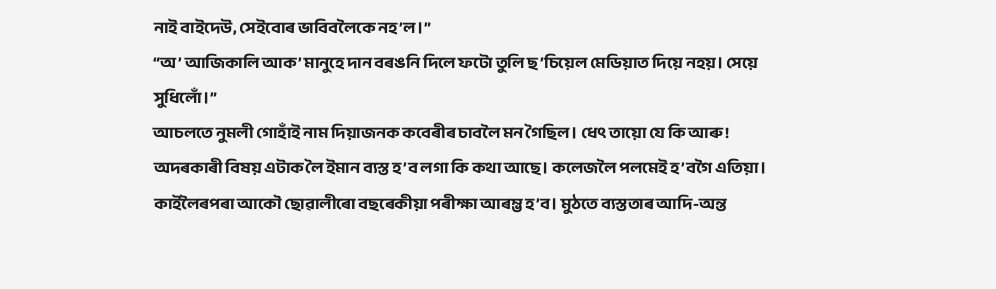নাই বাইদেউ, সেইবোৰ ভাবিবলৈকে নহ’ল।”
“অ’ আজিকালি আক’ মানুহে দান বৰঙনি দিলে ফটো তুলি ছ’চিয়েল মেডিয়াত দিয়ে নহয়। সেয়ে সুধিলোঁ।”
আচলতে নুমলী গোহাঁই নাম দিয়াজনক কবেৰীৰ চাবলৈ মন গৈছিল। ধেৎ তায়ো যে কি আৰু! অদৰকাৰী বিষয় এটাক লৈ ইমান ব্যস্ত হ’ব লগা কি কথা আছে। কলেজলৈ পলমেই হ’বগৈ এতিয়া। কাইলৈৰপৰা আকৌ ছোৱালীৰো বছৰেকীয়া পৰীক্ষা আৰম্ভ হ’ব। মুঠতে ব্যস্ততাৰ আদি-অন্ত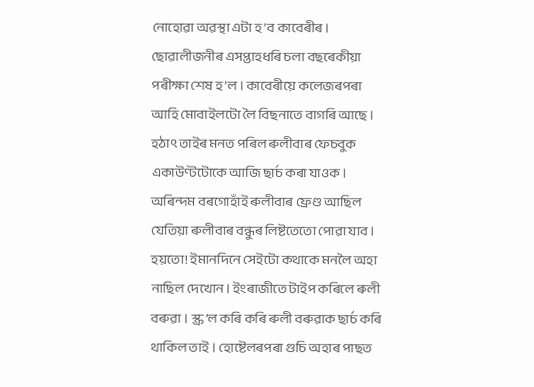নোহোৱা অৱস্থা এটা হ’ব কাবেৰীৰ।
ছোৱালীজনীৰ এসপ্তাহধৰি চলা বছৰেকীয়া পৰীক্ষা শেষ হ’ল। কাবেৰীয়ে কলেজৰপৰা আহি মোবাইলটো লৈ বিছনাতে বাগৰি আছে। হঠাৎ তাইৰ মনত পৰিল ৰুলীবাৰ ফেচবুক একাউণ্টটোকে আজি ছাৰ্চ কৰা যাওক। অৰিন্দম বৰগোহাঁই ৰুলীবাৰ ফ্ৰেণ্ড আছিল যেতিয়া ৰুলীবাৰ বন্ধুৰ লিষ্টতেতো পোৱা যাব। হয়তো! ইমানদিনে সেইটো কথাকে মনলৈ অহা নাছিল দেখোন। ইংৰাজীতে টাইপ কৰিলে ৰুলী বৰুৱা। স্ক্ৰ’ল কৰি কৰি ৰুলী বৰুৱাক ছাৰ্চ কৰি থাকিল তাই। হোষ্টেলৰপৰা গুচি অহাৰ পাছত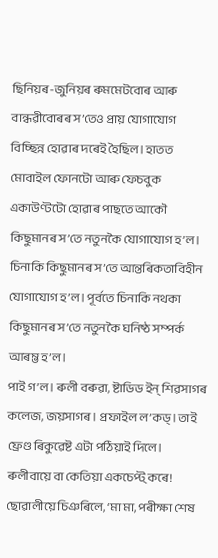ছিনিয়ৰ-জুনিয়ৰ ৰুমমেটবোৰ আৰু বান্ধৱীবোৰৰ স’তেও প্ৰায় যোগাযোগ বিচ্ছিন্ন হোৱাৰ দৰেই হৈছিল। হাতত মোবাইল ফোনটো আৰু ফেচবুক একাউণ্টটো হোৱাৰ পাছতে আকৌ কিছুমানৰ স’তে নতুনকৈ যোগাযোগ হ’ল। চিনাকি কিছুমানৰ স’তে আন্তৰিকতাবিহীন যোগাযোগ হ’ল। পূৰ্বতে চিনাকি নথকা কিছুমানৰ স’তে নতুনকৈ ঘনিষ্ঠ সম্পৰ্ক আৰম্ভ হ’ল।
পাই গ’ল। ৰুলী বৰুৱা, ষ্টাডিড ইন্ শিৱসাগৰ কলেজ, জয়সাগৰ। প্ৰফাইল ল’কড্। তাই ফ্ৰেণ্ড ৰিকুৱেষ্ট এটা পঠিয়াই দিলে। ৰুলীবায়ে বা কেতিয়া একচেপ্ট্ কৰে!
ছোৱালীয়ে চিঞৰিলে, ‘মা মা, পৰীক্ষা শেষ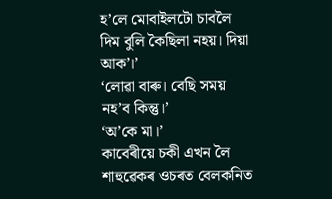হ’লে মোবাইলটো চাবলৈ দিম বুলি কৈছিলা নহয়। দিয়া আক’।’
‘লোৱা বাৰু। বেছি সময় নহ’ব কিন্তু।’
‘অ’কে মা।’
কাবেৰীয়ে চকী এখন লৈ শাহুৱেকৰ ওচৰত বেলকনিত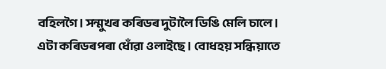বহিলগৈ। সন্মুখৰ কৰিডৰ দুটালৈ ডিঙি মেলি চালে। এটা কৰিডৰপৰা ধোঁৱা ওলাইছে। বোধহয় সন্ধিয়াতে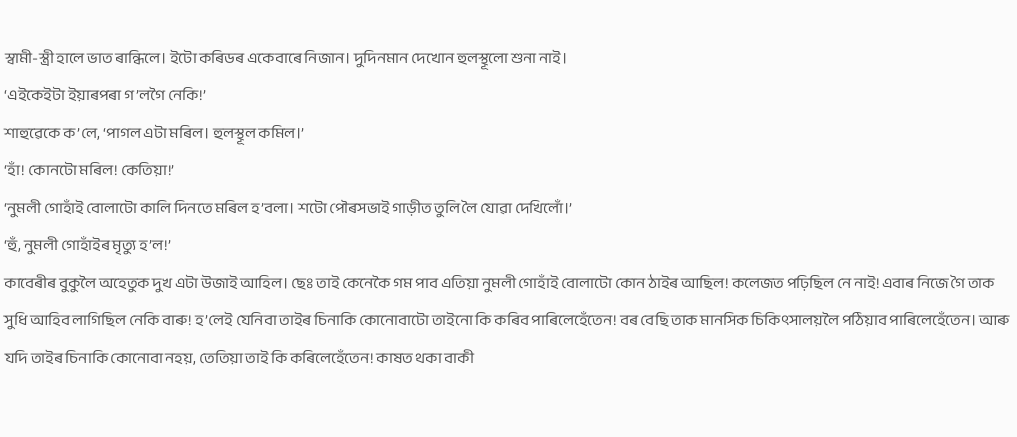স্বামী-স্ত্ৰী হালে ভাত ৰান্ধিলে। ইটো কৰিডৰ একেবাৰে নিজান। দুদিনমান দেখোন হুলস্থূলো শুনা নাই।
‘এইকেইটা ইয়াৰপৰা গ’লগৈ নেকি!’
শাহুৱেকে ক’লে, ‘পাগল এটা মৰিল। হুলস্থূল কমিল।’
‘হাঁ! কোনটো মৰিল! কেতিয়া!’
‘নুমলী গোহাঁই বোলাটো কালি দিনতে মৰিল হ’বলা। শটো পৌৰসভাই গাড়ীত তুলি লৈ যোৱা দেখিলোঁ।’
‘হুঁ, নুমলী গোহাঁইৰ মৃত্যু হ’ল!’
কাবেৰীৰ বুকুলৈ অহেতুক দুখ এটা উজাই আহিল। ছেঃ তাই কেনেকৈ গম পাব এতিয়া নুমলী গোহাঁই বোলাটো কোন ঠাইৰ আছিল! কলেজত পঢ়িছিল নে নাই! এবাৰ নিজে গৈ তাক সুধি আহিব লাগিছিল নেকি বাৰু! হ’লেই যেনিবা তাইৰ চিনাকি কোনোবাটো তাইনো কি কৰিব পাৰিলেহেঁতেন! বৰ বেছি তাক মানসিক চিকিৎসালয়লৈ পঠিয়াব পাৰিলেহেঁতেন। আৰু যদি তাইৰ চিনাকি কোনোবা নহয়, তেতিয়া তাই কি কৰিলেহেঁতেন! কাষত থকা বাকী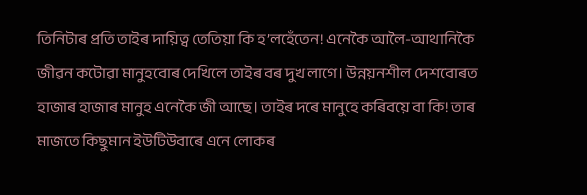তিনিটাৰ প্ৰতি তাইৰ দায়িত্ব তেতিয়া কি হ’লহেঁতেন! এনেকৈ আলৈ-আথানিকৈ জীৱন কটোৱা মানুহবোৰ দেখিলে তাইৰ বৰ দুখ লাগে। উন্নয়নশীল দেশবোৰত হাজাৰ হাজাৰ মানুহ এনেকৈ জী আছে। তাইৰ দৰে মানুহে কৰিবয়ে বা কি! তাৰ মাজতে কিছুমান ইউটিউবাৰে এনে লোকৰ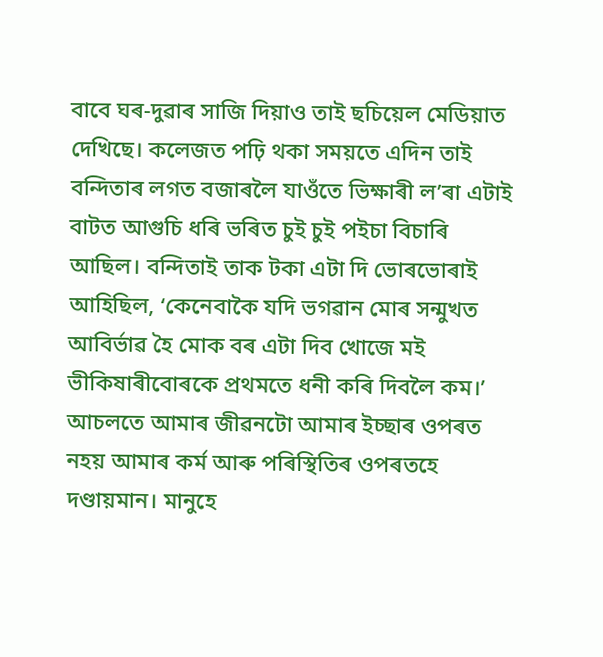বাবে ঘৰ-দুৱাৰ সাজি দিয়াও তাই ছচিয়েল মেডিয়াত দেখিছে। কলেজত পঢ়ি থকা সময়তে এদিন তাই বন্দিতাৰ লগত বজাৰলৈ যাওঁতে ভিক্ষাৰী ল’ৰা এটাই বাটত আগুচি ধৰি ভৰিত চুই চুই পইচা বিচাৰি আছিল। বন্দিতাই তাক টকা এটা দি ভোৰভোৰাই আহিছিল, ‘কেনেবাকৈ যদি ভগৱান মোৰ সন্মুখত আবিৰ্ভাৱ হৈ মোক বৰ এটা দিব খোজে মই ভীকিষাৰীবোৰকে প্ৰথমতে ধনী কৰি দিবলৈ কম।’
আচলতে আমাৰ জীৱনটো আমাৰ ইচ্ছাৰ ওপৰত নহয় আমাৰ কৰ্ম আৰু পৰিস্থিতিৰ ওপৰতহে দণ্ডায়মান। মানুহে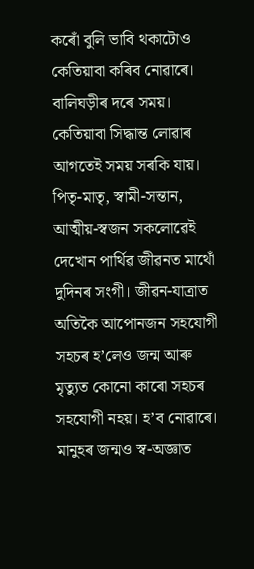কৰোঁ বুলি ভাবি থকাটোও কেতিয়াবা কৰিব নোৱাৰে। বালিঘড়ীৰ দৰে সময়। কেতিয়াবা সিদ্ধান্ত লোৱাৰ আগতেই সময় সৰকি যায়। পিতৃ-মাতৃ, স্বামী-সন্তান, আত্মীয়-স্বজন সকলোৱেই দেখোন পাৰ্থিৱ জীৱনত মাথোঁ দুদিনৰ সংগী। জীৱন-যাত্ৰাত অতিকৈ আপোনজন সহযোগী সহচৰ হ’লেও জন্ম আৰু মৃত্যুত কোনো কাৰো সহচৰ সহযোগী নহয়। হ’ব নোৱাৰে। মানুহৰ জন্মও স্ব-অজ্ঞাত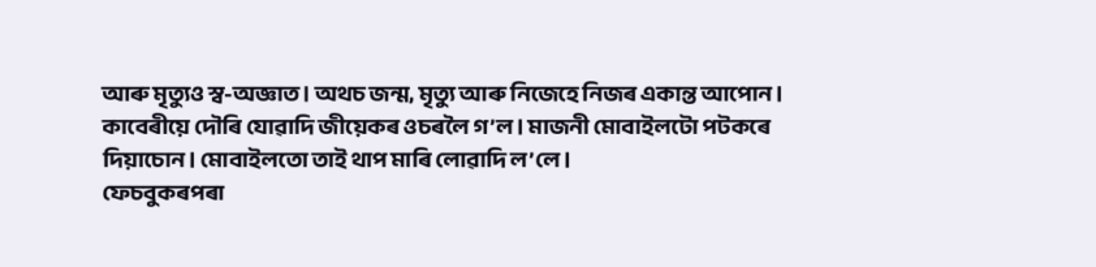আৰু মৃত্যুও স্ব-অজ্ঞাত। অথচ জন্ম, মৃত্যু আৰু নিজেহে নিজৰ একান্ত আপোন।
কাবেৰীয়ে দৌৰি যোৱাদি জীয়েকৰ ওচৰলৈ গ’ল। মাজনী মোবাইলটো পটকৰে দিয়াচোন। মোবাইলতো তাই থাপ মাৰি লোৱাদি ল’লে।
ফেচবুকৰপৰা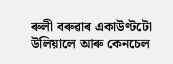ৰুলী বৰুৱাৰ একাউণ্টটো উলিয়ালে আৰু কেনচেল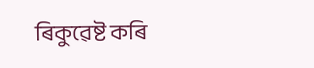ৰিকুৱেষ্ট কৰি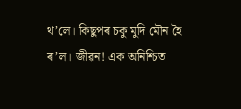থ’লে। কিছুপৰ চকু মুদি মৌন হৈ ৰ’ল। জীৱন! এক অনিশ্চিত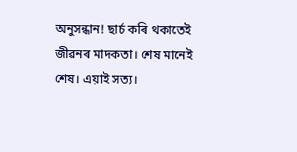অনুসন্ধান! ছাৰ্চ কৰি থকাতেই জীৱনৰ মাদকতা। শেষ মানেই শেষ। এয়াই সত্য।